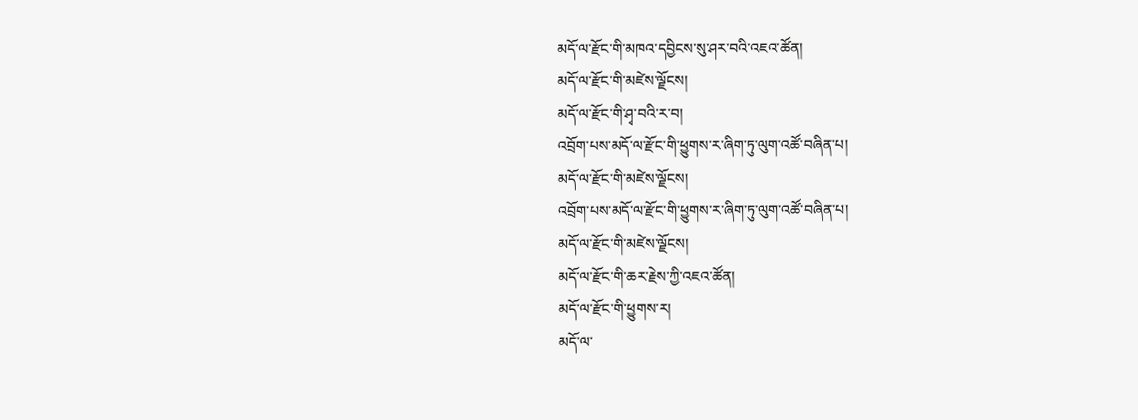མདོ་ལ་རྫོང་གི་མཁའ་དབྱིངས་སུ་ཤར་བའི་འཇའ་ཚོན།
མདོ་ལ་རྫོང་གི་མཛེས་ལྗོངས།
མདོ་ལ་རྫོང་གི་ཤྭ་བའི་ར་བ།
འབྲོག་པས་མདོ་ལ་རྫོང་གི་ཕྱུགས་ར་ཞིག་ཏུ་ལུག་འཚོ་བཞིན་པ།
མདོ་ལ་རྫོང་གི་མཛེས་ལྗོངས།
འབྲོག་པས་མདོ་ལ་རྫོང་གི་ཕྱུགས་ར་ཞིག་ཏུ་ལུག་འཚོ་བཞིན་པ།
མདོ་ལ་རྫོང་གི་མཛེས་ལྗོངས།
མདོ་ལ་རྫོང་གི་ཆར་རྗེས་ཀྱི་འཇའ་ཚོན།
མདོ་ལ་རྫོང་གི་ཕྱུགས་ར།
མདོ་ལ་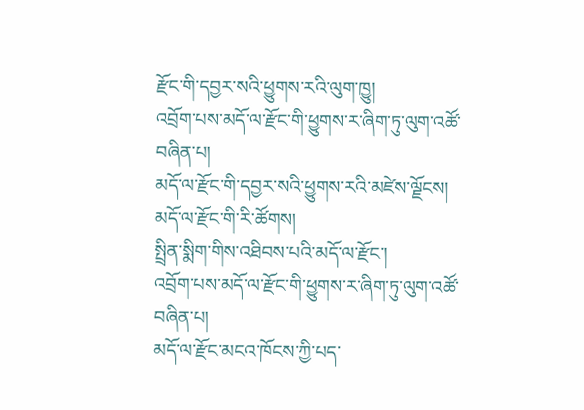རྫོང་གི་དབྱར་སའི་ཕྱུགས་རའི་ལུག་ཁྱུ།
འབྲོག་པས་མདོ་ལ་རྫོང་གི་ཕྱུགས་ར་ཞིག་ཏུ་ལུག་འཚོ་བཞིན་པ།
མདོ་ལ་རྫོང་གི་དབྱར་སའི་ཕྱུགས་རའི་མཛེས་ལྗོངས།
མདོ་ལ་རྫོང་གི་རི་ཚོགས།
སྤྲིན་སྨིག་གིས་འཐིབས་པའི་མདོ་ལ་རྫོང་།
འབྲོག་པས་མདོ་ལ་རྫོང་གི་ཕྱུགས་ར་ཞིག་ཏུ་ལུག་འཚོ་བཞིན་པ།
མདོ་ལ་རྫོང་མངའ་ཁོངས་ཀྱི་པད་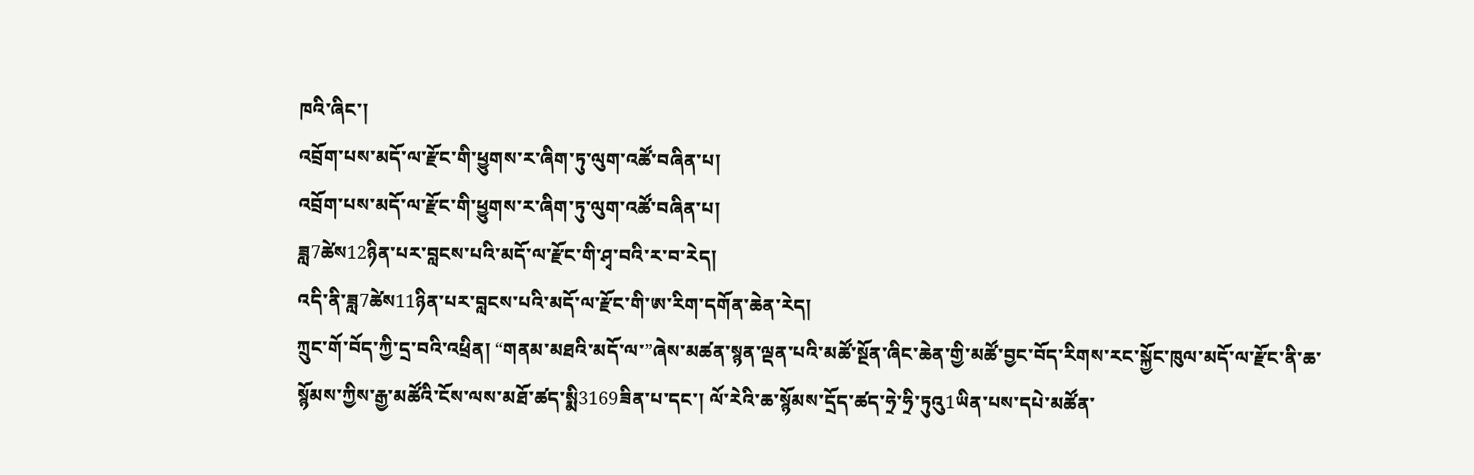ཁའི་ཞིང་།
འབྲོག་པས་མདོ་ལ་རྫོང་གི་ཕྱུགས་ར་ཞིག་ཏུ་ལུག་འཚོ་བཞིན་པ།
འབྲོག་པས་མདོ་ལ་རྫོང་གི་ཕྱུགས་ར་ཞིག་ཏུ་ལུག་འཚོ་བཞིན་པ།
ཟླ7ཚེས12ཉིན་པར་བླངས་པའི་མདོ་ལ་རྫོང་གི་ཤྭ་བའི་ར་བ་རེད།
འདི་ནི་ཟླ7ཚེས11ཉིན་པར་བླངས་པའི་མདོ་ལ་རྫོང་གི་ཨ་རིག་དགོན་ཆེན་རེད།
ཀྲུང་གོ་བོད་ཀྱི་དྲ་བའི་འཕྲིན། “གནམ་མཐའི་མདོ་ལ་”ཞེས་མཚན་སྙན་ལྡན་པའི་མཚོ་སྔོན་ཞིང་ཆེན་གྱི་མཚོ་བྱང་བོད་རིགས་རང་སྐྱོང་ཁུལ་མདོ་ལ་རྫོང་ནི་ཆ་སྙོམས་ཀྱིས་རྒྱ་མཚོའི་ངོས་ལས་མཐོ་ཚད་སྨི3169ཟིན་པ་དང་། ལོ་རེའི་ཆ་སྙོམས་དྲོད་ཚད་ཧྲེ་ཧྲི་ཏུའུ1ཡིན་པས་དཔེ་མཚོན་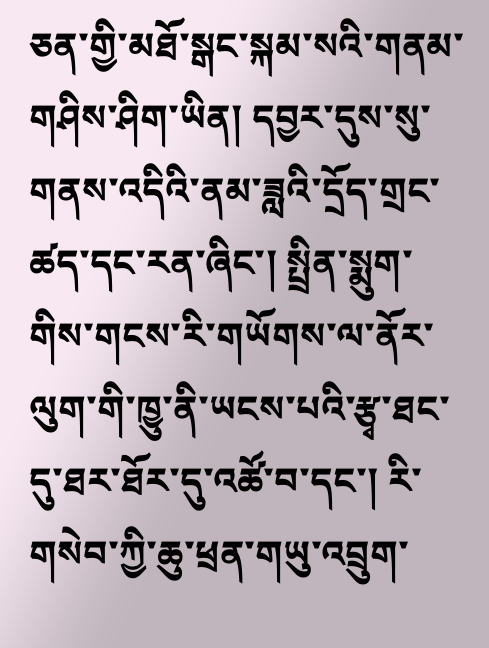ཅན་གྱི་མཐོ་སྒང་སྐམ་སའི་གནམ་གཤིས་ཤིག་ཡིན། དབྱར་དུས་སུ་གནས་འདིའི་ནམ་ཟླའི་དྲོད་གྲང་ཚད་དང་རན་ཞིང་། སྤྲིན་སྨུག་གིས་གངས་རི་གཡོགས་ལ་ནོར་ལུག་གི་ཁྱུ་ནི་ཡངས་པའི་རྩྭ་ཐང་དུ་ཐར་ཐོར་དུ་འཚོ་བ་དང་། རི་གསེབ་ཀྱི་ཆུ་ཕྲན་གཡུ་འབྲུག་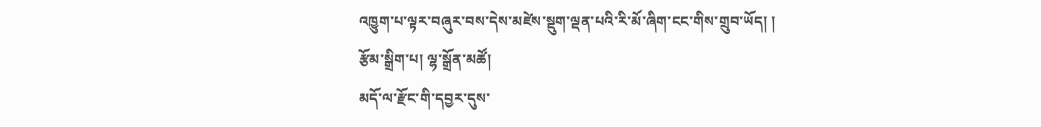འཁྱུག་པ་ལྟར་བཞུར་བས་དེས་མཛེས་སྡུག་ལྡན་པའི་རི་མོ་ཞིག་ངང་གིས་གྲུབ་ཡོད། །
རྩོམ་སྒྲིག་པ། ལྷ་སྒྲོན་མཚོ།
མདོ་ལ་རྫོང་གི་དབྱར་དུས་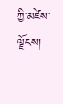ཀྱི་མཛེས་ལྗོངས།